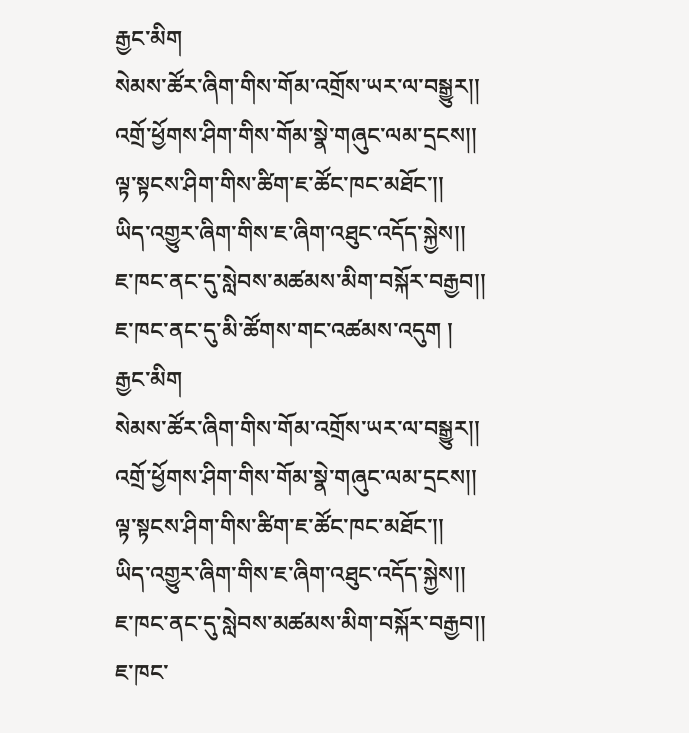རྒྱང་མིག
སེམས་ཚོར་ཞིག་གིས་གོམ་འགྲོས་ཡར་ལ་བསྒྱུར།།
འགྲོ་ཕྱོགས་ཤིག་གིས་གོམ་སྣེ་གཞུང་ལམ་དྲངས།།
ལྟ་སྟངས་ཤིག་གིས་ཚིག་ཇ་ཚོང་ཁང་མཐོང་།།
ཡིད་འགྱུར་ཞིག་གིས་ཇ་ཞིག་འཐུང་འདོད་སྐྱེས།།
ཇ་ཁང་ནང་དུ་སླེབས་མཚམས་མིག་བསྐོར་བརྒྱབ།།
ཇ་ཁང་ནང་དུ་མི་ཚོགས་གང་འཚམས་འདུག །
རྒྱང་མིག
སེམས་ཚོར་ཞིག་གིས་གོམ་འགྲོས་ཡར་ལ་བསྒྱུར།།
འགྲོ་ཕྱོགས་ཤིག་གིས་གོམ་སྣེ་གཞུང་ལམ་དྲངས།།
ལྟ་སྟངས་ཤིག་གིས་ཚིག་ཇ་ཚོང་ཁང་མཐོང་།།
ཡིད་འགྱུར་ཞིག་གིས་ཇ་ཞིག་འཐུང་འདོད་སྐྱེས།།
ཇ་ཁང་ནང་དུ་སླེབས་མཚམས་མིག་བསྐོར་བརྒྱབ།།
ཇ་ཁང་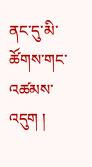ནང་དུ་མི་ཚོགས་གང་འཚམས་འདུག །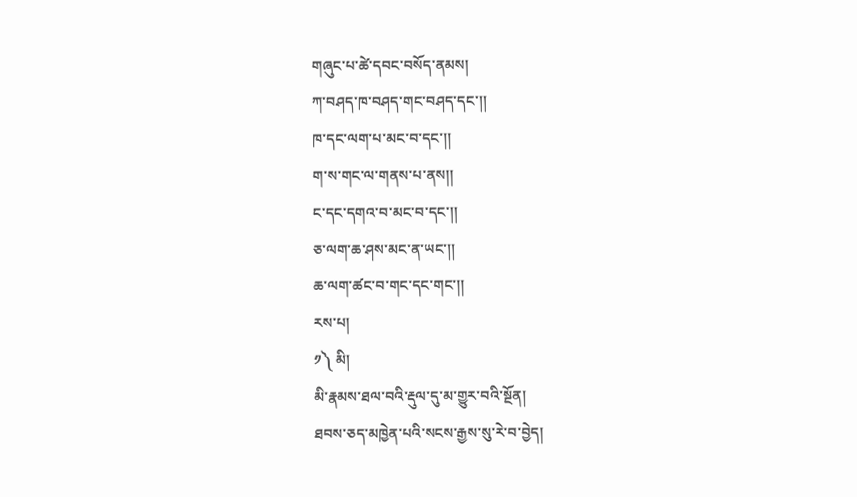གཞུང་པ་ཚེ་དབང་བསོད་ནམས།
ཀ་བཤད་ཁ་བཤད་གང་བཤད་དང་།།
ཁ་དང་ལག་པ་མང་བ་དང་།།
ག་ས་གང་ལ་གནས་པ་ནས།།
ང་དང་དགའ་བ་མང་བ་དང་།།
ཅ་ལག་ཆ་ཤས་མང་ན་ཡང་།།
ཆ་ལག་ཚང་བ་གང་དང་གང་།།
རས་པ།
༡༽ མི།
མི་རྣམས་ཐལ་བའི་རྡུལ་དུ་མ་གྱུར་བའི་སྔོན།
ཐབས་ཅད་མཁྱེན་པའི་སངས་རྒྱས་སུ་རེ་བ་བྱེད།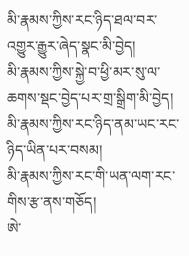མི་རྣམས་ཀྱིས་རང་ཉིད་ཐལ་བར་འགྱུར་རྒྱུར་ཞེད་སྣང་མི་བྱེད།
མི་རྣམས་ཀྱིས་སྐྱེ་བ་ཕྱི་མར་སུ་ལ་ཆགས་སྡང་བྱེད་པར་གྲ་སྒྲིག་མི་བྱེད།
མི་རྣམས་ཀྱིས་རང་ཉིད་ནམ་ཡང་རང་ཉིད་ཡིན་པར་བསམ།
མི་རྣམས་ཀྱིས་རང་གི་ཡན་ལག་རང་གིས་རྩ་ནས་གཅོད།
ཨེ་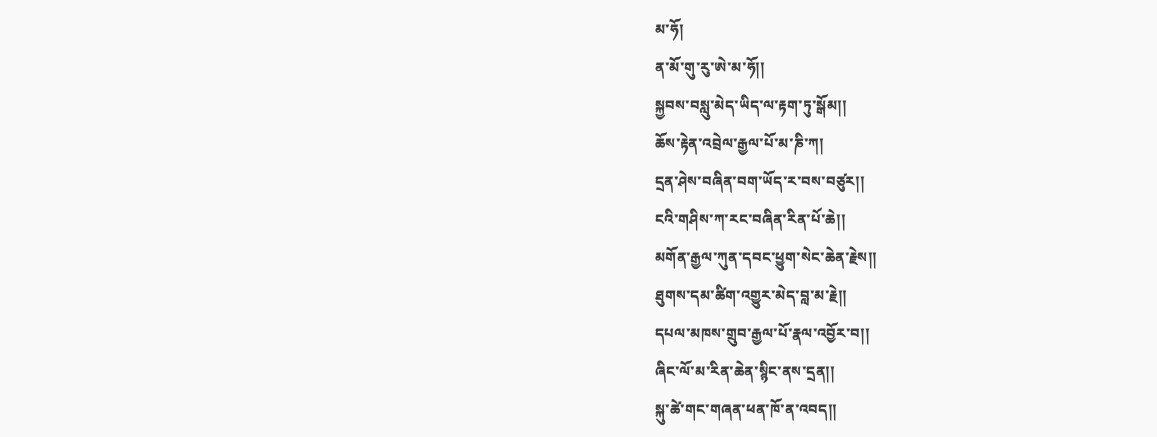མ་ཧོ།
ན་མོ་གུ་རུ་ཨེ་མ་ཧོ།།
སྐྱབས་བསླུ་མེད་ཡིད་ལ་རྟག་ཏུ་སྒོམ།།
ཆོས་རྟེན་འབྲེལ་རྒྱལ་པོ་མ་ཎི་ཀ།
དྲན་ཤེས་བཞིན་བག་ཡོད་ར་བས་བཙུར།།
ངའི་གཤིས་ཀ་རང་བཞིན་རིན་པོ་ཆེ།།
མགོན་རྒྱལ་ཀུན་དབང་ཕྱུག་སེང་ཆེན་རྗེས།།
ཐུགས་དམ་ཚིག་འགྱུར་མེད་བླ་མ་རྗེ།།
དཔལ་མཁས་གྲུབ་རྒྱལ་པོ་རྣལ་འབྱོར་བ།།
ཞིང་ལོ་མ་རིན་ཆེན་སྙིང་ནས་དྲན།།
སྐུ་ཚེ་གང་གཞན་ཕན་ཁོ་ན་འབད།།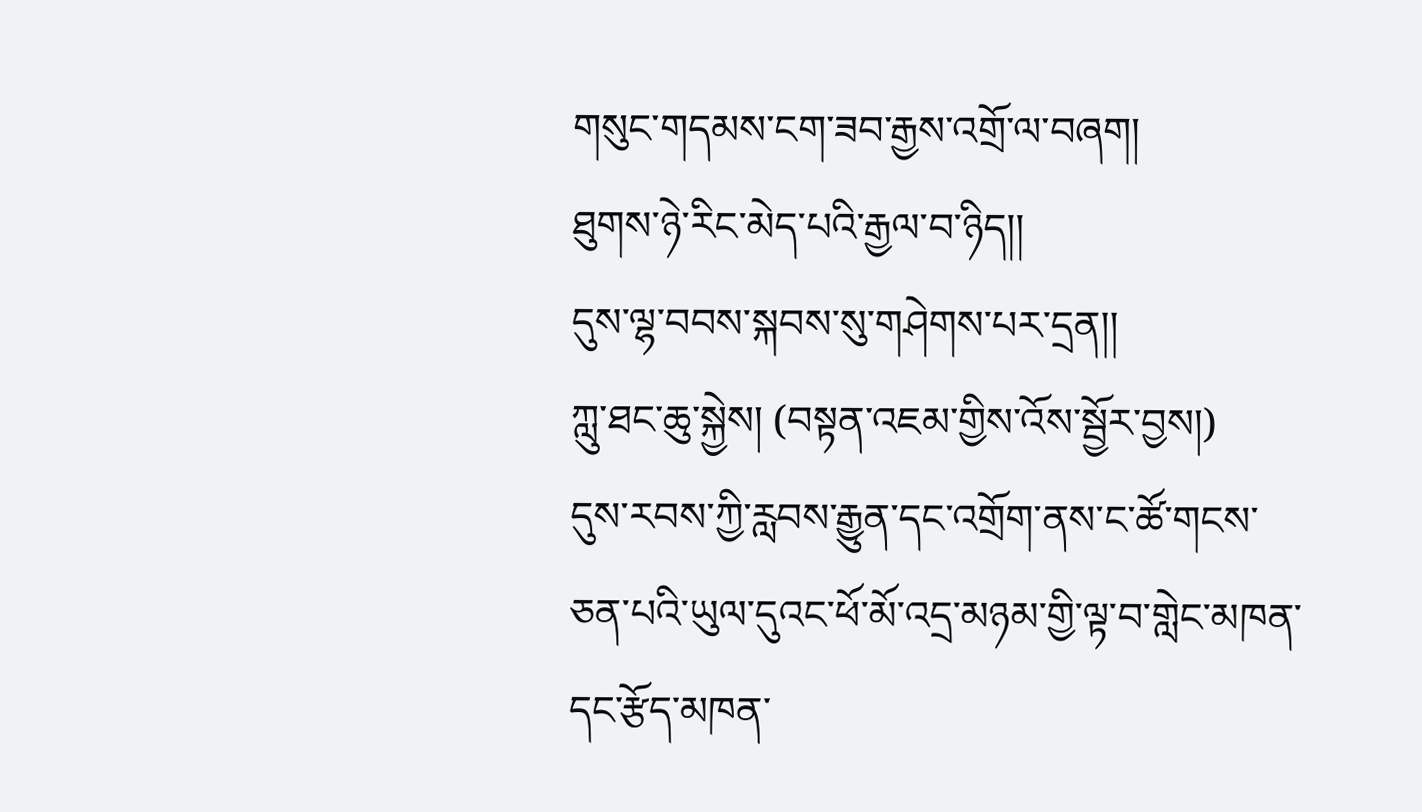གསུང་གདམས་ངག་ཟབ་རྒྱས་འགྲོ་ལ་བཞག།
ཐུགས་ཉེ་རིང་མེད་པའི་རྒྱལ་བ་ཉིད།།
དུས་ལྷ་བབས་སྐབས་སུ་གཤེགས་པར་དྲན།།
ཀླུ་ཐང་ཆུ་སྐྱེས། (བསྟན་འཇམ་གྱིས་འོས་སྦྱོར་བྱས།)
དུས་རབས་ཀྱི་རླབས་རྒྱུན་དང་འགྲོག་ནས་ང་ཚོ་གངས་ཅན་པའི་ཡུལ་དུའང་ཕོ་མོ་འདྲ་མཉམ་གྱི་ལྟ་བ་གླེང་མཁན་དང་རྩོད་མཁན་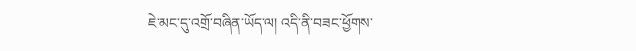ཇེ་མང་དུ་འགྲོ་བཞིན་ཡོད་ལ། འདི་ནི་བཟང་ཕྱོགས་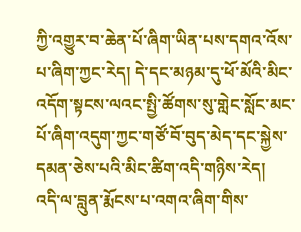ཀྱི་འགྱུར་བ་ཆེན་པོ་ཞིག་ཡིན་པས་དགའ་འོས་པ་ཞིག་ཀྱང་རེད། དེ་དང་མཉམ་དུ་ཕོ་མོའི་མིང་འདོག་སྟངས་ལའང་སྤྱི་ཚོགས་སུ་གླེང་སློང་མང་པོ་ཞིག་འདུག་ཀྱང་གཙོ་བོ་བུད་མེད་དང་སྐྱེས་དམན་ཅེས་པའི་མིང་ཚིག་འདི་གཉིས་རེད།
འདི་ལ་བླུན་རྨོངས་པ་འགའ་ཞིག་གིས་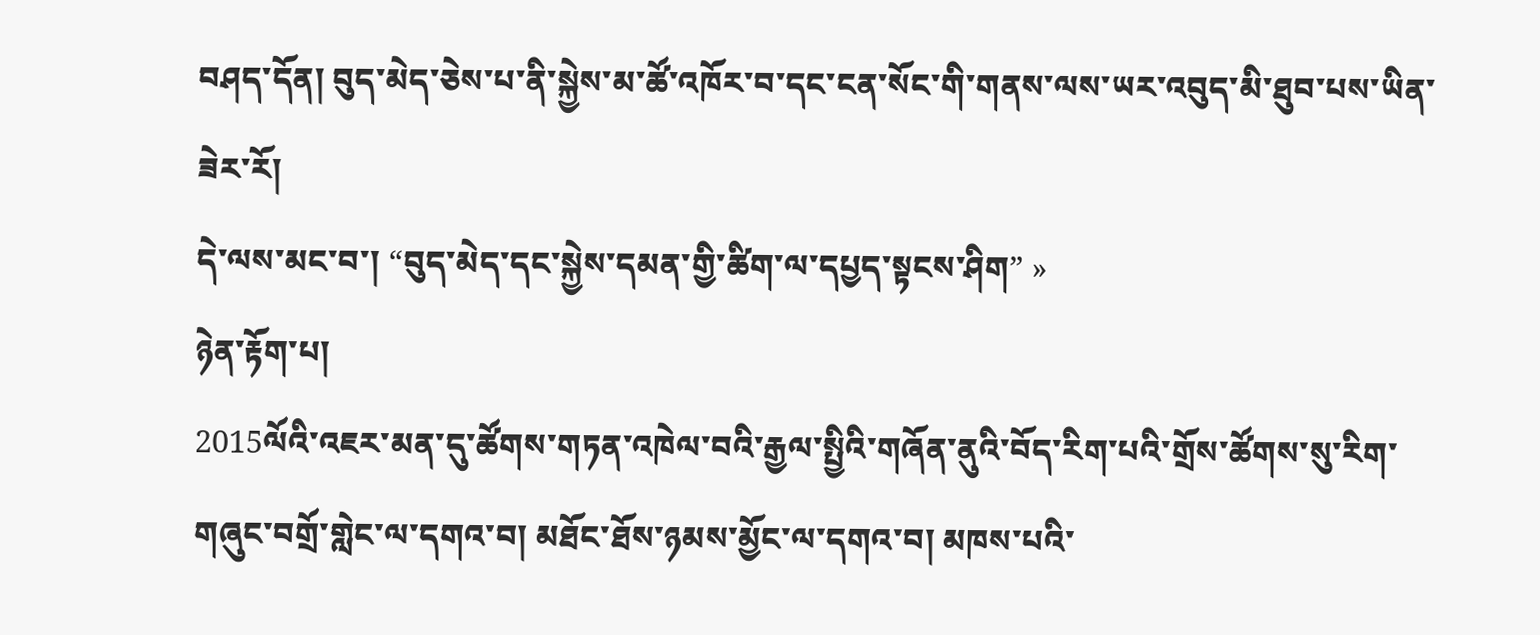བཤད་དོན། བུད་མེད་ཅེས་པ་ནི་སྐྱེས་མ་ཚོ་འཁོར་བ་དང་ངན་སོང་གི་གནས་ལས་ཡར་འབུད་མི་ཐུབ་པས་ཡིན་ཟེར་རོ།
དེ་ལས་མང་བ་། “བུད་མེད་དང་སྐྱེས་དམན་གྱི་ཚིག་ལ་དཔྱད་སྟངས་ཤིག” »
ཉེན་རྟོག་པ།
2015ལོའི་འཇར་མན་དུ་ཚོགས་གཏན་འཁེལ་བའི་རྒྱལ་སྤྱིའི་གཞོན་ནུའི་བོད་རིག་པའི་གྲོས་ཚོགས་སུ་རིག་གཞུང་བགྲོ་གླེང་ལ་དགའ་བ། མཐོང་ཐོས་ཉམས་མྱོང་ལ་དགའ་བ། མཁས་པའི་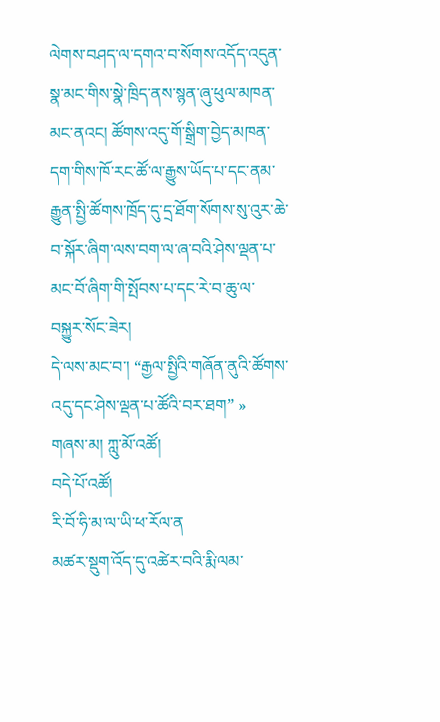ལེགས་བཤད་ལ་དགའ་བ་སོགས་འདོད་འདུན་སྣ་མང་གིས་སྣེ་ཁྲིད་ནས་སྙན་ཞུ་ཕུལ་མཁན་མང་ནའང། ཚོགས་འདུ་གོ་སྒྲིག་བྱེད་མཁན་དག་གིས་ཁོ་རང་ཚོ་ལ་རྒྱུས་ཡོད་པ་དང་ནམ་རྒྱུན་སྤྱི་ཚོགས་ཁྲོད་དུ་དྲ་ཐོག་སོགས་སུ་འུར་ཆེ་བ་སྐོར་ཞིག་ལས་བག་ལ་ཞ་བའི་ཤེས་ལྡན་པ་མང་བོ་ཞིག་གི་སྤོབས་པ་དང་རེ་བ་ཆུ་ལ་བསྐྱུར་སོང་ཟེར།
དེ་ལས་མང་བ་། “རྒྱལ་སྤྱིའི་གཞོན་ནུའི་ཚོགས་འདུ་དང་ཤེས་ལྡན་པ་ཚོའི་བར་ཐག” »
གཞས་མ། ཀླུ་མོ་འཚོ།
བདེ་པོ་འཚོ།
རི་བོ་ཧི་མ་ལ་ཡི་ཕ་རོལ་ན
མཚར་སྡུག་འོད་དུ་འཚེར་བའི་རྨི་ལམ་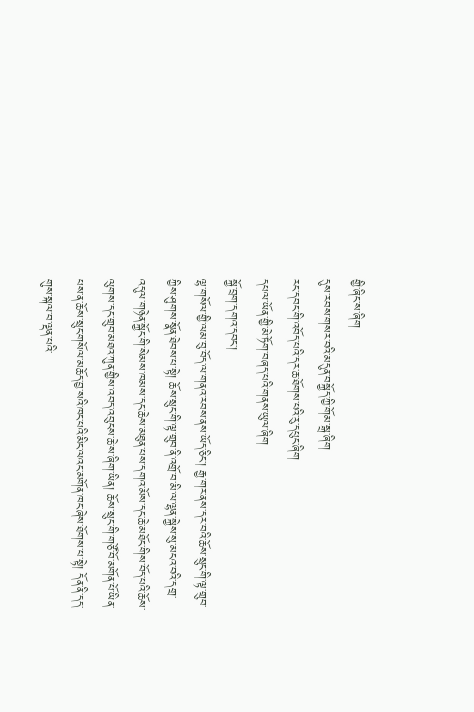གྱི་ཞིང་ས་ཞིག
དུས་རབས་གསར་བའི་མདུན་བསྐྱོད་ཀྱི་གོམ་སྒྲ་ཞིག
རང་དབང་གི་འབོད་པའི་དར་ཆ་ཐོགས་པའི་རུ་དཔུང་ཞིག
དཔལ་ཡོན་གྱི་མེ་ཏོག་བཞད་པའི་གནས་ཡུལ་ཞིག
སྐྱོ་བྲག་དགའ་དབང་།
ལྷ་གསོལ་གྱི་ལམ་བུ་བོད་ལ་གནའ་རབས་ནས་ཡོད་ཅིང་། རྒྱ་གར་ནས་དར་བའི་ཆོས་སྲུང་གི་ལྟ་གྲུབ་ཀྱིས་ཤུགས་སྣོན་ཐེབས་པ་སྟེ། ཆོས་སྲུང་གི་ལྟ་གྲུབ་ནི་འགྲོ་བ་མི་ལ་ལྷན་སྐྱེས་སུ་མངའ་བའི་དགྲ་འདུལ་གཉེན་སྐྱོང་གི་སེམས་ཁམས་དང་ཆེས་མཐུན་པས་དགའ་མོས་དང་ཆེ་མཐོང་གིས་བོད་པའི་ཆོས་ལུགས་དང་གྲུབ་མཐའ་ཀུན་གྱིས་འབད་འབུངས་ཆེ་ས་ཞིག་ཡིན། ཆོས་སྲུང་གི་གཙོ་བོ་མགོན་པོ་ཡིན་པས་ན་ཆོས་སྲུང་གསོལ་མཆོད་བྱ་སའི་ཁང་པའི་མིང་ལའང་མགོན་ཁང་ཞེས་ཐོགས་པ་སྟེ། དོན་ནི་དད་གུས་སྐལ་བ་ལྡན་པའི་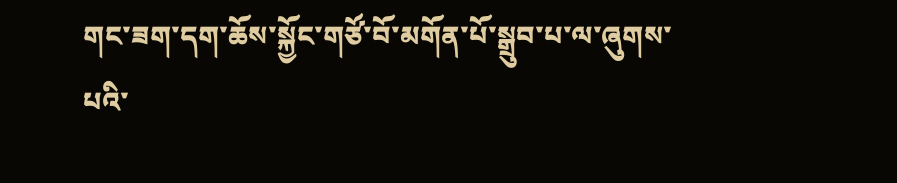གང་ཟག་དག་ཆོས་སྐྱོང་གཙོ་བོ་མགོན་པོ་སྒྲུབ་པ་ལ་ཞུགས་པའི་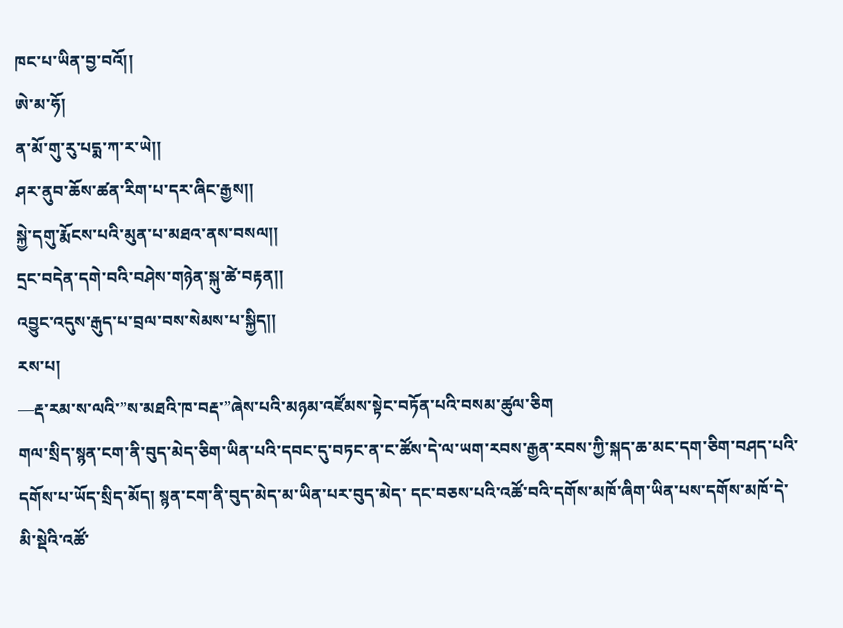ཁང་པ་ཡིན་བྱ་བའོ།།
ཨེ་མ་ཧོ།
ན་མོ་གུ་རུ་པདྨ་ཀ་ར་ཡེ།།
ཤར་ནུབ་ཆོས་ཚན་རིག་པ་དར་ཞིང་རྒྱས།།
སྐྱེ་དགུ་རྨོངས་པའི་མུན་པ་མཐའ་ནས་བསལ།།
དྲང་བདེན་དགེ་བའི་བཤེས་གཉེན་སྐུ་ཚེ་བརྟན།།
འབྱུང་འདུས་རྒུད་པ་བྲལ་བས་སེམས་པ་སྐྱིད།།
རས་པ།
—རྡ་རམ་ས་ལའི་”ས་མཐའི་ཁ་བརྡ་”ཞེས་པའི་མཉམ་འཛོམས་སྟེང་བཏོན་པའི་བསམ་ཚུལ་ཅིག
གལ་སྲིད་སྙན་ངག་ནི་བུད་མེད་ཅིག་ཡིན་པའི་དབང་དུ་བཏང་ན་ང་ཚོས་དེ་ལ་ཡག་རབས་རྒྱན་རབས་ཀྱི་སྐད་ཆ་མང་དག་ཅིག་བཤད་པའི་དགོས་པ་ཡོད་སྲིད་མོད། སྙན་ངག་ནི་བུད་མེད་མ་ཡིན་པར་བུད་མེད་ དང་བཅས་པའི་འཚོ་བའི་དགོས་མཁོ་ཞིག་ཡིན་པས་དགོས་མཁོ་དེ་མི་སྡེའི་འཚོ་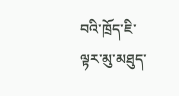བའི་ཁྲོད་ཇི་ལྟར་མུ་མཐུད་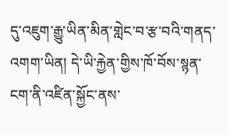དུ་འཇུག་རྒྱུ་ཡིན་མིན་གླེང་བ་རྩ་བའི་གནད་འགག་ཡིན། དེ་ཡི་རྐྱེན་གྱིས་ཁོ་བོས་སྙན་ངག་ནི་འཛིན་སྐྱོང་ནས་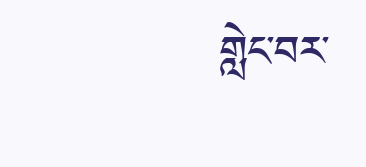གླེང་བར་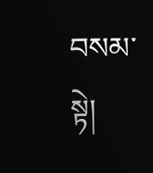བསམ་སྟེ།